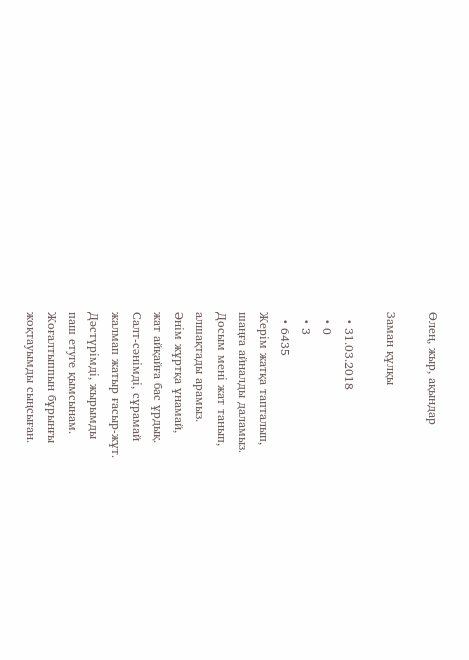Өлең, жыр, ақындар

Заман құлқы

  • 31.03.2018
  • 0
  • 3
  • 6435
Жерім жатқа тапталып,
шаңға айналды даламыз.
Досым мені жат танып,
алшақтады арамыз.
Әнім жұртқа ұнамай,
жат айқайға бас ұрдық.
Салт-сәнімді, сұрамай
жалмап жатыр ғасыр-жұт.
Дәстүрімді, жырымды
паш етуге қымсынам.
Жоғалтыппын бұрынғы
жоқтауымды сыңсыған.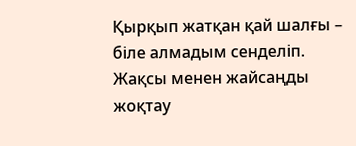Қырқып жатқан қай шалғы –
біле алмадым сенделіп.
Жақсы менен жайсаңды
жоқтау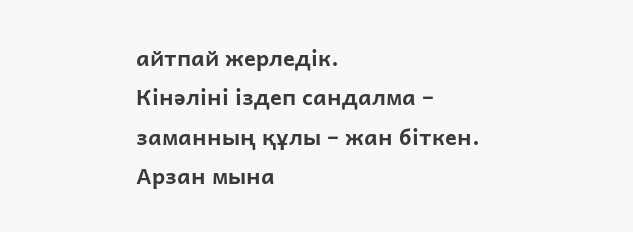айтпай жерледік.
Кінәліні іздеп сандалма –
заманның құлы – жан біткен.
Арзан мына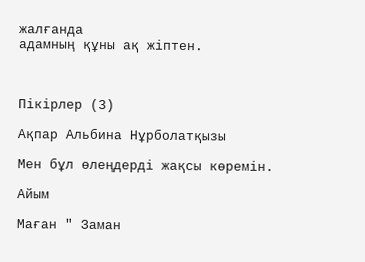жалғанда
адамның құны ақ жіптен.



Пікірлер (3)

Ақпар Альбина Нұрболатқызы

Мен бұл өлеңдерді жақсы көремін.

Айым

Маған " Заман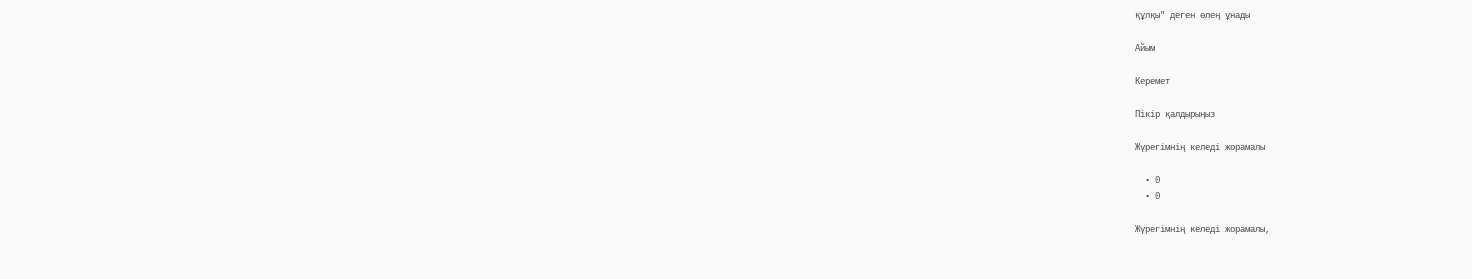құлқы" деген өлең ұнады

Айым

Керемет

Пікір қалдырыңыз

Жүрегімнің келеді жорамалы

  • 0
  • 0

Жүрегімнің келеді жорамалы,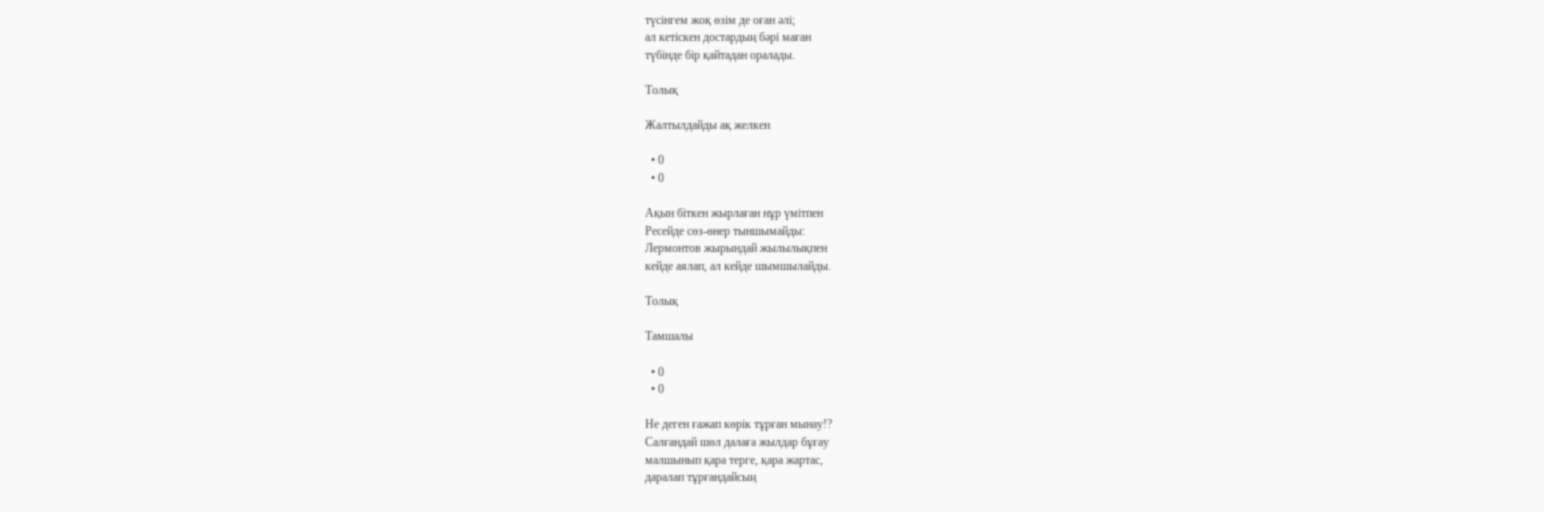түсінгем жоқ өзім де оған әлі;
ал кетіскен достардың бәрі маған
түбінде бір қайтадан оралады.

Толық

Жалтылдайды ақ желкен

  • 0
  • 0

Ақын біткен жырлаған нұр үмітпен
Ресейде сөз-өнер тыншымайды:
Лермонтов жырындай жылылықпен
кейде аялап, ал кейде шымшылайды.

Толық

Тамшалы

  • 0
  • 0

Не деген ғажап көрік тұрған мынау!?
Салғандай шөл далаға жылдар бұғау
малшынып қара терге, қара жартас,
даралап тұрғандайсың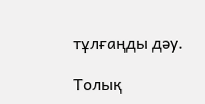тұлғаңды дәу.

Толық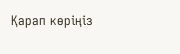Қарап көріңіз